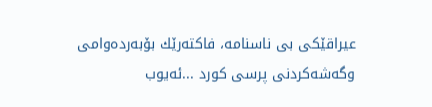عیراقێكی بی ناسنامه‌، فاكته‌رێك بۆبه‌رده‌وامی وگه‌شه‌كردنی پرسی كورد ...ئه‌یوب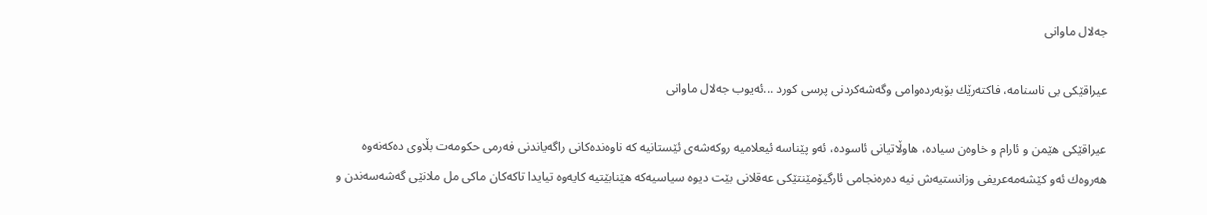جه‌لال ماوانی

عیراقێكی بی ناسنامه‌، فاكته‌رێك بۆبه‌رده‌وامی وگه‌شه‌كردنی پرسی كورد ...ئه‌یوب جه‌لال ماوانی

عیراقێكی هێمن و ئارام و خاوه‌ن سیاده‌، هاوڵاتیانی ئاسوده‌، ئه‌و پێناسه‌ ئیعلامیه‌ روكه‌شه‌ی ئێستانیه‌ كه‌ ناوه‌نده‌كانی راگه‌یاندنی فه‌رمی حكومه‌ت بڵاوی ده‌كه‌نه‌وه‌ هه‌روه‌ك ئه‌و كێشه‌مه‌عریفی وزانستیه‌ش نیه‌ ده‌ره‌نجامی ئارگیۆمێنتێكی عه‌قلانی بێت دیوه‌ سیاسیه‌كه‌ هێنابێتیه‌ كایه‌وه‌ تیایدا تاكه‌كان ماكی مل ملانێی گه‌شه‌سه‌ندن و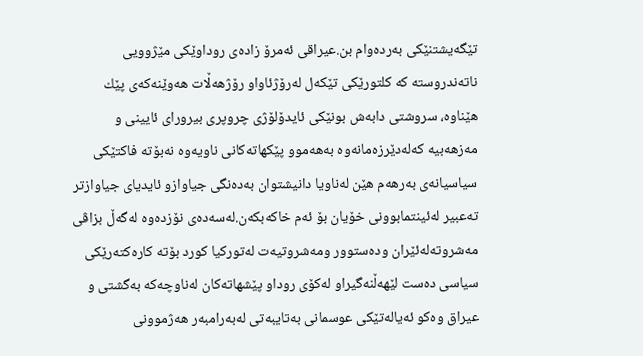تێگه‌یشتنێكی به‌رده‌وام بن.عیراقی ئه‌مرۆ زاده‌ی روداوێكی مێژوویی ناته‌ندروسته‌ كه‌ كلتورێكی تێكه‌ل له‌رۆژئاواو رۆژهه‌ڵات هه‌وێنه‌كه‌ی پێك هێناوه‌، سروشتی دابه‌ش بونێكی ئایدۆلۆژی چروپری بیرورای ئایینی و مه‌زهه‌بیه‌ كه‌له‌دێرزه‌مانه‌وه‌ به‌هه‌موو پێكهاته‌كانی ناویه‌وه‌ نه‌بۆته‌ فاكتێكی سیاسیانه‌ی به‌رهه‌م هێن له‌ناویا دانیشتوان به‌ده‌نگی جیاوازو ئایدیای جیاوازتر ته‌عبیر له‌ئینتمابوونی خۆیان بۆ ئه‌م خاكه‌بكه‌ن.له‌سه‌ده‌ی نۆزده‌وه‌ له‌گه‌ڵ بزاڤی مه‌شروته‌له‌ئێران وده‌ستوور ومه‌شروتیه‌ت له‌توركیا كورد بۆته‌ كاره‌كته‌رێكی سیاسی ده‌ست لێهه‌ڵنه‌گیراو له‌كۆی روداو پێشهاته‌كان له‌ناوچه‌كه‌ به‌گشتی و عیراق وه‌كو ئه‌یاله‌تێكی عوسمانی به‌تایبه‌تی له‌به‌رامبه‌ر هه‌ژموونی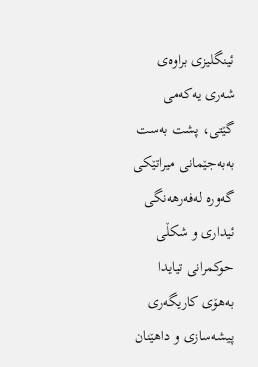ئینگلیزی براوه‌ی شه‌ری یه‌كه‌می گێتی، پشت به‌ست به‌به‌جێمانی میراتێكی گه‌وره‌ له‌فه‌رهه‌نگی ئیداری و شكڵی حوكمرانی تیایدا به‌هۆی كاریگه‌ری پیشه‌سازی و داهێنان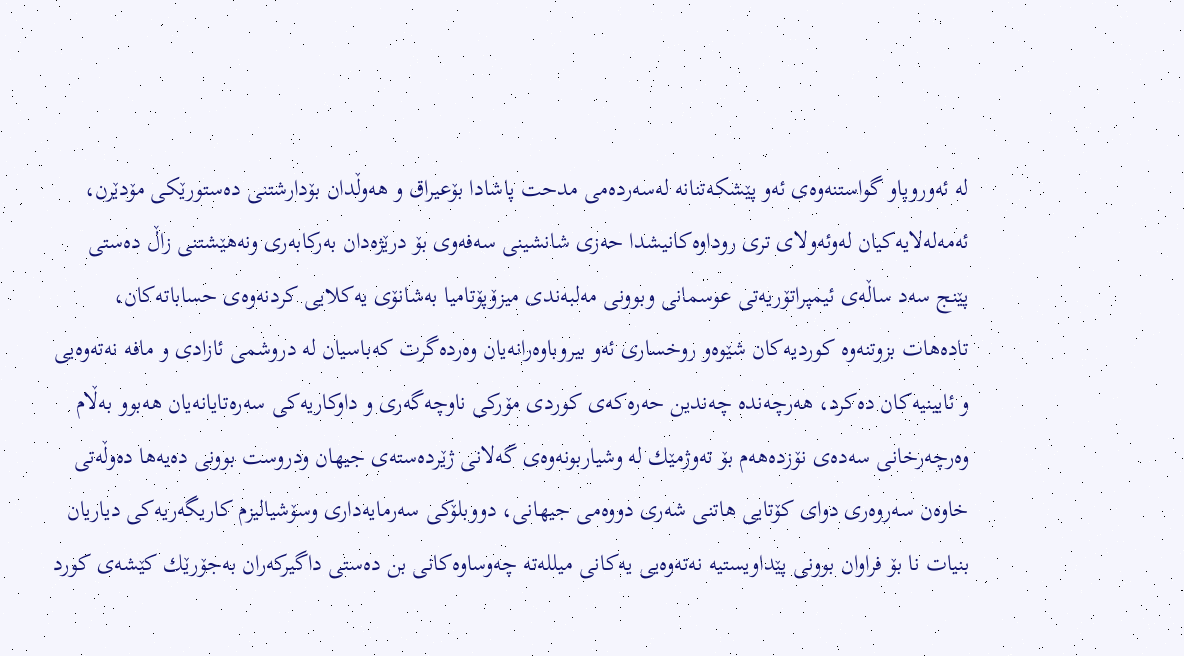له‌ ئه‌وروپاو گواستنه‌وه‌ی ئه‌و پێشكه‌تنانه‌ له‌سه‌رده‌می مدحت پاشادا بۆعیراق و هه‌وڵدان بۆدارشتنی ده‌ستورێكی مۆدێرن، ئه‌مه‌له‌لایه‌كیان له‌وئه‌ولای تری روداوه‌كانیشدا حه‌زی شانشینی سه‌فه‌وی بۆ درێژه‌دان به‌ركابه‌ری ونه‌هێشتنی زاڵ ده‌ستی پێنج سه‌د ساڵه‌ی ئیمپراتۆریه‌تی عوسمانی وبوونی مه‌لبه‌ندی میزۆپۆتامیا به‌شانۆی یه‌كلایی كردنه‌وه‌ی حساباته‌كان، تاده‌هات بزوتنه‌وه‌ كوردیه‌كان شێوه‌و روخساری ئه‌و بیروباوه‌رانه‌یان وه‌رده‌گرت كه‌باسیان له‌ دروشمی ئازادی و مافه‌ نه‌ته‌وه‌یی و ئایینیه‌كان ده‌كرد، هه‌رچه‌نده‌ چه‌ندین حه‌ره‌كه‌ی كوردی مۆركی ناوچه‌گه‌ری و داوكاریه‌كی سه‌ره‌تایانه‌یان هه‌بوو به‌ڵام وه‌رچه‌رخانی سه‌ده‌ی نۆزده‌هه‌م بۆ ته‌وژمێك له‌ وشیاربونه‌وه‌ی گه‌لانی ژێرده‌سته‌ی جیهان ودروست بوونی ده‌یه‌ها ده‌وڵه‌تی خاوه‌ن سه‌روه‌ری دوای كۆتایی هاتنی شه‌ری دووه‌می جیهانی، دووبلۆكی سه‌رمایه‌داری وسۆشیالیزم كاریگه‌ریه‌كی دیاریان بنیات نا بۆ فراوان بوونی پێداویستیه‌ نه‌ته‌وه‌یی یه‌كانی میلله‌ته‌ چه‌وساوه‌كانی بن ده‌ستی داگیركه‌ران به‌جۆرێك كێشه‌ی كورد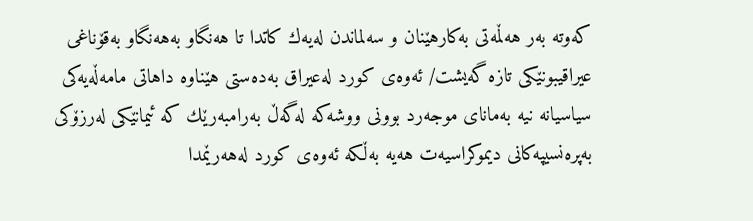كه‌وته‌ به‌ر هه‌ڵمه‌تی به‌كارهێنان و سه‌لماندن له‌یه‌ك كاتدا تا هه‌نگاو به‌هه‌نگاو به‌قۆناغی عیراقیبونێكی تازه‌ گه‌یشت/ ئه‌وه‌ی كورد له‌عیراق به‌ده‌ستی هێناوه‌ داهاتی مامه‌ڵه‌یه‌كی سیاسیانه‌ نیه‌ به‌مانای موجه‌رد بوونی ووشه‌كه‌ له‌گه‌ڵ به‌رامبه‌رێك كه‌ ئیمانێكی له‌رزۆكی به‌پره‌نسیپه‌كانی دیموكراسیه‌ت هه‌یه‌ به‌ڵكه‌ ئه‌وه‌ی كورد له‌هه‌رێمدا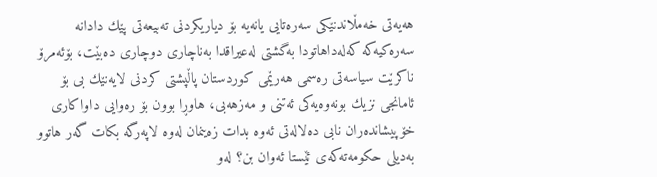هه‌یه‌تی خه‌مڵاندنێكی سه‌ره‌تایی یانه‌یه‌ بۆ دیاریكردنی ته‌بیعه‌تی پێك دادانه‌ سه‌ره‌كیه‌كه‌ كه‌له‌داهاتودا به‌گشتی له‌عیراقدا به‌ناچاری دوچاری ده‌بێت، بۆئه‌مرۆ ناكرێت سیاسه‌تی ره‌سمی هه‌رێمی كوردستان پاڵپشتی كردنی لایه‌نێك بی بۆ ئامانجی نزیك بونه‌وه‌یه‌كی ئه‌تنی و مه‌زهه‌بی، هاوڕا بوون بۆ ره‌وایی داواكاری خۆپیشانده‌ران نابی ده‌لاله‌تی ئه‌وه‌ بدات زه‌ینمان له‌وه‌ لاپه‌رگه‌ بكات گه‌ر هاتوو به‌دیلی حكومه‌ته‌كه‌ی ئێستا ئه‌وان بن؟ له‌و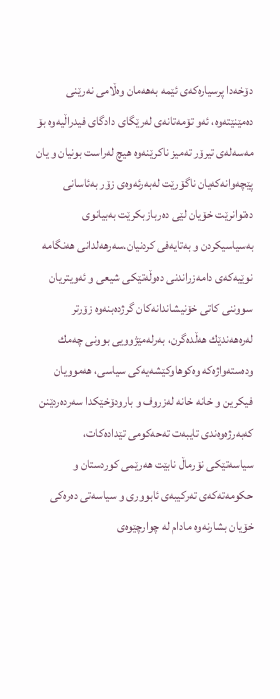دۆخه‌دا پرسیاره‌كه‌ی ئێمه‌ به‌هه‌مان وه‌ڵامی نه‌رێنی ده‌مێنێته‌وه‌، ئه‌و تۆمه‌تانه‌ی له‌رێگای دادگای فیدراڵیه‌وه‌ بۆ مه‌سه‌له‌ی تیرۆر ته‌میز ناكرێنه‌وه‌ هیچ له‌راست بونیان و یان پێچه‌وانه‌كه‌یان ناگۆرێت له‌به‌رئه‌وه‌ی زۆر به‌ئاسانی ده‌توانرێت خۆیان لێی ده‌ربازبكرێت به‌بیانوی به‌سیاسیكردن و به‌تایه‌فی كردنیان.سه‌رهه‌لدانی هه‌نگامه‌ نوێیه‌كه‌ی دامه‌زراندنی ده‌وڵه‌تێكی شیعی و ئه‌ویتریان سووننی كاتی خۆنیشاندانه‌كان گرژده‌بنه‌وه‌ زۆرتر له‌ره‌هه‌ندێك هه‌ڵده‌گرن، به‌رله‌مێژوویی بوونی چه‌مك وده‌سته‌واژه‌كه‌ وه‌كوهاوكێشه‌یه‌كی سیاسی، هه‌موویان فیكرین و خانه‌ خانه‌ له‌زروف و بارودۆخێكدا سه‌رده‌ردێنن كه‌به‌رژه‌وه‌ندی تایبه‌ت ته‌حه‌كومی تێداده‌كات، سیاسه‌تێكی نۆرماڵ نابێت هه‌رێمی كوردستان و حكومه‌ته‌كه‌ی ته‌ركیبه‌ی ئابووری و سیاسه‌تی ده‌ره‌كی خۆیان بشارنه‌وه‌ مادام له‌ چوارچێوه‌ی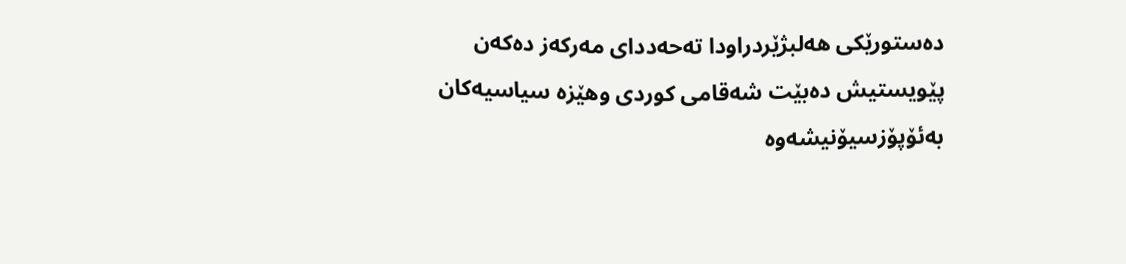ده‌ستورێكی هه‌لبژێردراودا ته‌حه‌ددای مه‌ركه‌ز ده‌كه‌ن پێویستیش ده‌بێت شه‌قامی كوردی وهێزه‌ سیاسیه‌كان به‌ئۆپۆزسیۆنیشه‌وه‌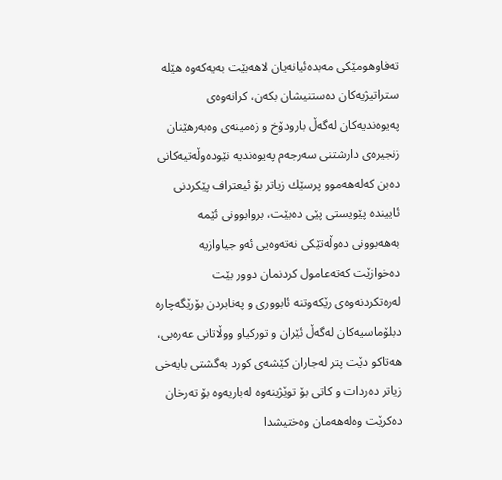ته‌فاوهومێكی مه‌بده‌ئیانه‌یان لاهه‌بێت به‌یه‌كه‌وه‌ هێله‌ ستراتیژیه‌كان ده‌ستنیشان بكه‌ن، كرانه‌وه‌ی په‌یوه‌ندیه‌كان له‌گه‌ڵ بارودۆخ و زه‌مینه‌ی وه‌به‌رهێنان زنجیره‌ی دارشتنی سه‌رجه‌م په‌یوه‌ندیه‌ نێوده‌وڵه‌تیه‌كانی ده‌بن كه‌له‌هه‌موو پرسێك زیاتر بۆ ئیعتراف پێكردنی ئایینده‌ پێویستی پێی ده‌بێت، بروابوونی ئێمه‌ به‌هه‌بوونی ده‌وڵه‌تێكی نه‌ته‌وه‌یی ئه‌و جیاوازیه‌ ده‌خوازێت كه‌ته‌عامول كردنمان دوور بێت له‌ره‌تكردنه‌وه‌ی رێكه‌وتنه‌ ئابووری و په‌نابردن بۆرێگه‌چاره‌ دبلۆماسیه‌كان له‌گه‌ڵ ئێران و توركیاو ووڵاتانی عه‌ره‌بی، هه‌تاكو دێت پتر له‌جاران كێشه‌ی كورد به‌گشتی بایه‌خی زیاتر ده‌ردات و كاتی بۆ توێژینه‌وه‌ له‌باریه‌وه‌ بۆ ته‌رخان ده‌كرێت وه‌له‌هه‌مان وه‌ختیشدا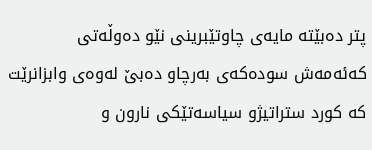پتر ده‌بێته‌ مایه‌ی چاوتێبرینی نێو ده‌وڵه‌تی كه‌ئه‌مه‌ش سوده‌كه‌ی به‌رچاو ده‌بێ له‌وه‌ی وابزانرێت كه‌ كورد ستراتیژو سیاسه‌تێكی نارون و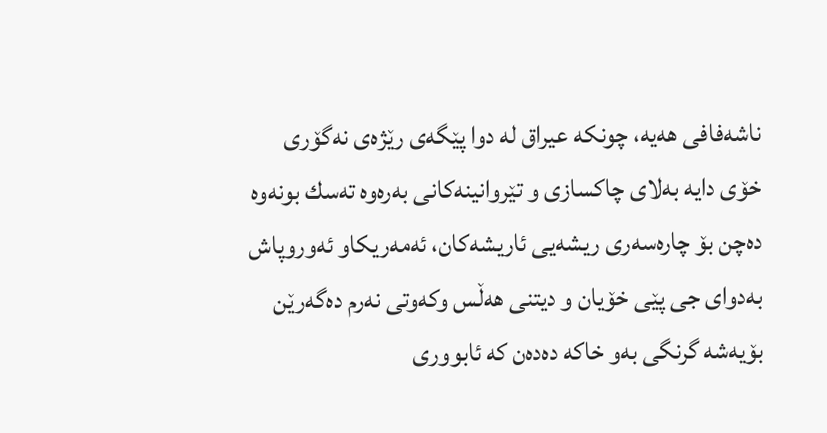ناشه‌فافی هه‌یه‌، چونكه‌ عیراق له‌ دوا پێگه‌ی رێژه‌ی نه‌گۆری خۆی دایه‌ به‌لای چاكسازی و تێروانینه‌كانی به‌ره‌وه‌ ته‌سك بونه‌وه‌ ده‌چن بۆ چاره‌سه‌ری ریشه‌یی ئاریشه‌كان، ئه‌مه‌ریكاو ئه‌وروپاش به‌دوای جی پێی خۆیان و دیتنی هه‌ڵس وكه‌وتی نه‌رم ده‌گه‌رێن بۆیه‌شه‌ گرنگی به‌و خاكه‌ ده‌ده‌ن كه‌ ئابووری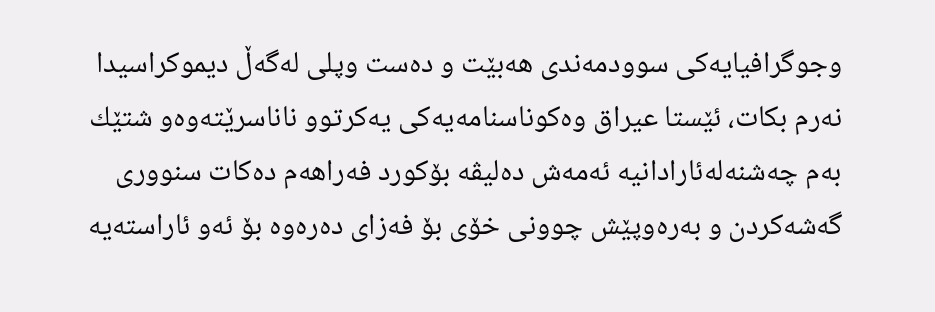وجوگرافیایه‌كی سوودمه‌ندی هه‌بێت و ده‌ست وپلی له‌گه‌ڵ دیموكراسیدا نه‌رم بكات، ئێستا عیراق وه‌كوناسنامه‌یه‌كی یه‌كرتوو ناناسرێته‌وه‌و شتێك به‌م چه‌شنه‌له‌ئارادانیه‌ ئه‌مه‌ش ده‌لیڤه‌ بۆكورد فه‌راهه‌م ده‌كات سنووری گه‌شه‌كردن و به‌ره‌وپێش چوونی خۆی بۆ فه‌زای ده‌ره‌وه‌ بۆ ئه‌و ئاراسته‌یه‌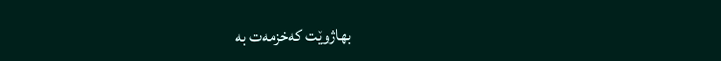بهاژوێت كه‌خزمه‌ت به‌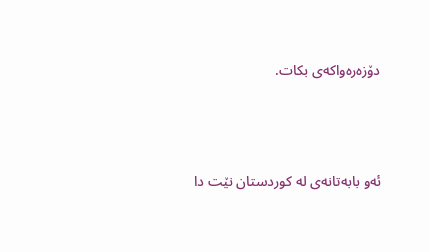دۆزه‌ره‌واكه‌ی بكات.




ئه‌و بابه‌تانه‌ی له‌ کوردستان نێت دا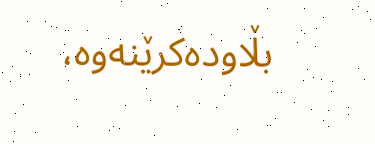بڵاوده‌کرێنه‌وه‌،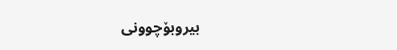بیروبۆچوونی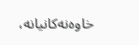خاوه‌نه‌کانیانه‌،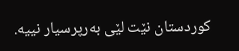کوردستان نێت لێی به‌رپرسیار نییه‌.